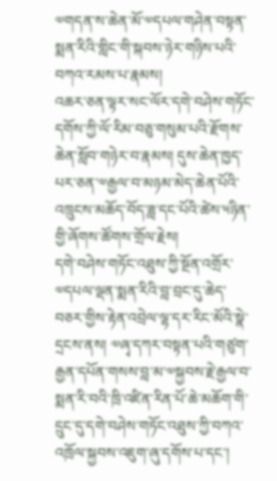༧གདན་ས་ཆེན་མོ་༧དཔལ་གཤེན་བསྟན་སྨན་རིའི་གླིང་གི་སྐབས་ཉེར་གཉིས་པའི་བཀའ་རམས་པ་རྣམས།
འཆར་ཅན་ལྟར་སང་ལོར་དགེ་བཤེས་གཏོང་དགོས་ཀྱི་ལོ་རིམ་བཅུ་གསུམ་པའི་རྫོགས་ཆེན་སློབ་གཉེར་བ་རྣམས། དུས་ཆེན་ཁྱད་པར་ཅན་༧རྒྱལ་བ་མཉམ་མེད་ཆེན་པོའི་འཁྲུངས་མཆོད་བོད་ཟླ་དང་པོའི་ཚེས་༥ཉིན་གྱི་ཞོགས་ཚོགས་གྲོལ་རྗེས།
དགེ་བཤེས་གཏོང་འཐུས་ཀྱི་སྔོན་འགྲོར་༧དཔལ་ལྡན་སྨན་རིའི་བླ་བྲང་དུ་ཆེད་བཅར་གྱིས་རྟེན་འབྲེལ་ལྷ་དར་རིང་མོའི་སྣེ་དྲངས་ནས། ༧ཞྭ་དཀར་བསྟན་པའི་གཙུག་རྒྱན་དཔོན་གསས་བླ་མ་༧སྐྱབས་རྗེ་རྒྱལ་བ་སྨན་རི་བའི་ཁྲི་འཛིན་རིན་པོ་ཆེ་མཆོག་གི་དྲུང་དུ་དགེ་བཤེས་གཏོང་འཐུས་ཀྱི་བཀའ་འཁྲོལ་སྐྱབས་འཇུག་ཞུ་དགོས་པ་དང་།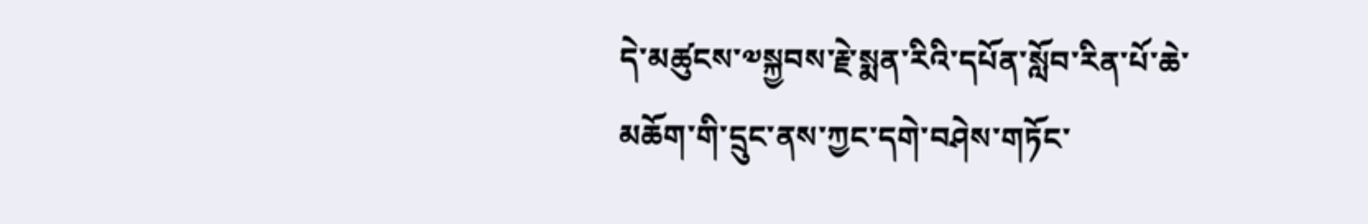དེ་མཚུངས་༧སྐྱབས་རྗེ་སྨན་རིའི་དཔོན་སློབ་རིན་པོ་ཆེ་མཆོག་གི་དྲུང་ནས་ཀྱང་དགེ་བཤེས་གཏོང་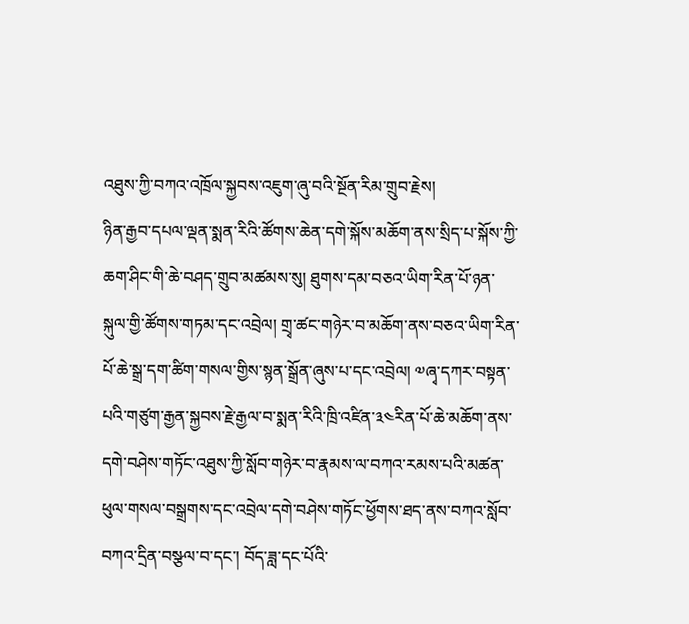འཐུས་ཀྱི་བཀའ་འཁྲོལ་སྐྱབས་འཇུག་ཞུ་བའི་སྔོན་རིམ་གྲུབ་རྗེས།
ཉིན་རྒྱབ་དཔལ་ལྡན་སྨན་རིའི་ཚོགས་ཆེན་དགེ་སྐོས་མཆོག་ནས་སྲིད་པ་སྐོས་ཀྱི་ཆག་ཤིང་གི་ཆེ་བཤད་གྲུབ་མཚམས་སུ། ཐུགས་དམ་བཅའ་ཡིག་རིན་པོ་ཉན་སྐུལ་གྱི་ཚོགས་གཏམ་དང་འབྲེལ། གྲྭ་ཚང་གཉེར་བ་མཆོག་ནས་བཅའ་ཡིག་རིན་པོ་ཆེ་སྒྲ་དག་ཚིག་གསལ་གྱིས་སྙན་སྒྲོན་ཞུས་པ་དང་འབྲེལ། ༧ཞྭ་དཀར་བསྟན་པའི་གཙུག་རྒྱན་སྐྱབས་རྗེ་རྒྱལ་བ་སྨན་རིའི་ཁྲི་འཛིན་༣༤རིན་པོ་ཆེ་མཆོག་ནས་དགེ་བཤེས་གཏོང་འཐུས་ཀྱི་སློབ་གཉེར་བ་རྣམས་ལ་བཀའ་རམས་པའི་མཚན་ཕུལ་གསལ་བསྒྲགས་དང་འབྲེལ་དགེ་བཤེས་གཏོང་ཕྱོགས་ཐད་ནས་བཀའ་སློབ་བཀའ་དྲིན་བསྩལ་བ་དང་། བོད་ཟླ་དང་པོའི་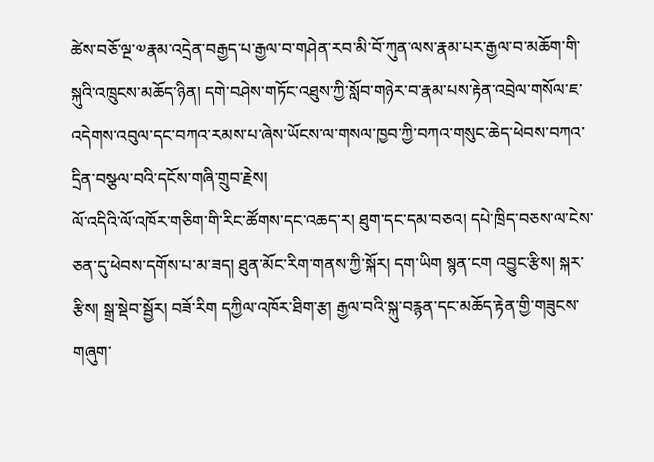ཚེས་བཅོ་ལྔ་༧རྣམ་འདྲེན་བརྒྱད་པ་རྒྱལ་བ་གཤེན་རབ་མི་བོ་ཀུན་ལས་རྣམ་པར་རྒྱལ་བ་མཆོག་གི་སྐུའི་འཁྲུངས་མཆོད་ཉིན། དགེ་བཤེས་གཏོང་འཐུས་ཀྱི་སློབ་གཉེར་བ་རྣམ་པས་རྟེན་འབྲེལ་གསོལ་ཇ་འདེགས་འབུལ་དང་བཀའ་རམས་པ་ཞེས་ཡོངས་ལ་གསལ་ཁྱབ་ཀྱི་བཀའ་གསུང་ཆེད་ཕེབས་བཀའ་དྲིན་བསྩལ་བའི་དངོས་གཞི་གྲུབ་རྗེས།
ལོ་འདིའི་ལོ་འཁོར་གཅིག་གི་རིང་ཚོགས་དང་འཆད་ར། ཐུག་དང་དམ་བཅའ། དཔེ་ཁྲིད་བཅས་ལ་ངེས་ཅན་དུ་ཕེབས་དགོས་པ་མ་ཟད། ཐུན་མོང་རིག་གནས་ཀྱི་སྐོར། དག་ཡིག སྙན་ངག འབྱུང་རྩིས། སྐར་རྩིས། སྒྲ་སྡེབ་སྦྱོར། བཟོ་རིག དཀྱིལ་འཁོར་ཐིག་རྩ། རྒྱལ་བའི་སྐུ་བརྙན་དང་མཆོད་རྟེན་གྱི་གཟུངས་གཞུག་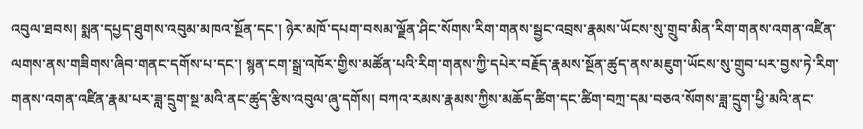འབུལ་ཐབས། སྨན་དཔྱད་ཐུགས་འབུམ་མཁའ་སྔོན་དང་། ཉེར་མཁོ་དཔག་བསམ་ལྗོན་ཤིང་སོགས་རིག་གནས་སྦྱང་འབྲས་རྣམས་ཡོངས་སུ་གྲུབ་མིན་རིག་གནས་འགན་འཛིན་ལགས་ནས་གཟིགས་ཞིབ་གནང་དགོས་པ་དང་། སྙན་ངག་སྒྲ་འཁོར་གྱིས་མཚོན་པའི་རིག་གནས་ཀྱི་དཔེར་བརྗོད་རྣམས་སྔོན་ཚུད་ནས་མཇུག་ཡོངས་སུ་གྲུབ་པར་བྱས་ཏེ་རིག་གནས་འགན་འཛིན་རྣམ་པར་ཟླ་དྲུག་སྔ་མའི་ནང་ཚུད་རྩིས་འབུལ་ཞུ་དགོས། བཀའ་རམས་རྣམས་ཀྱིས་མཆོད་ཚིག་དང་ཚིག་བཀྲ་དམ་བཅའ་སོགས་ཟླ་དྲུག་ཕྱི་མའི་ནང་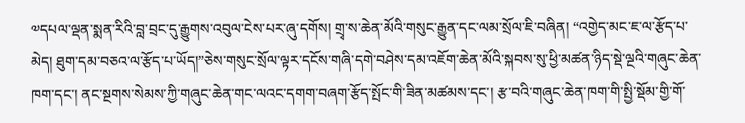༧དཔལ་ལྡན་སྨན་རིའི་བླ་བྲང་དུ་རྒྱུགས་འབུལ་ངེས་པར་ཞུ་དགོས། གྲྭ་ས་ཆེན་མོའི་གསུང་རྒྱུན་དང་ལམ་སྲོལ་ཇི་བཞིན། “འགྱེད་མང་ཇ་ལ་རྩོད་པ་མེད། ཐུག་དམ་བཅའ་ལ་རྩོད་པ་ཡོད།”ཅེས་གསུང་སྲོལ་ལྟར་དངོས་གཞི་དགེ་བཤེས་དམ་འཇོག་ཆེན་མོའི་སྐབས་སུ་ཕྱི་མཚན་ཉིད་སྡེ་ལྔའི་གཞུང་ཆེན་ཁག་དང་། ནང་སྔགས་སེམས་ཀྱི་གཞུང་ཆེན་གང་ལའང་དགག་བཞག་རྩོད་སྤོང་གི་ཟིན་མཚམས་དང་། རྩ་བའི་གཞུང་ཆེན་ཁག་གི་སྤྱི་སྡོམ་གྱི་གོ་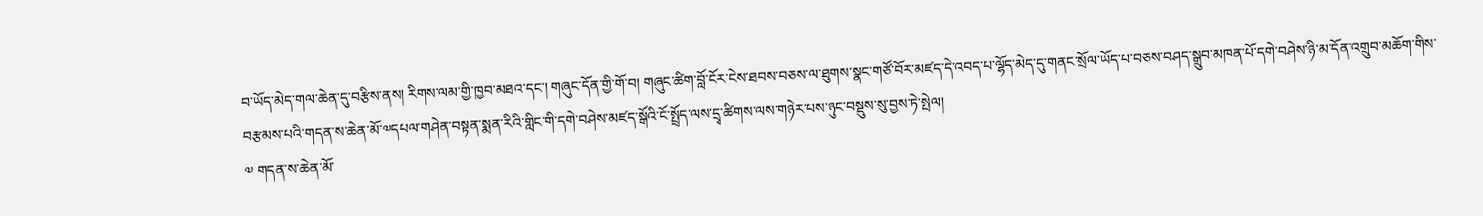བ་ཡོད་མེད་གལ་ཆེན་དུ་བརྩིས་ནས། རིགས་ལམ་གྱི་ཁྱབ་མཐའ་དང་། གཞུང་དོན་གྱི་གོ་བ། གཞུང་ཚིག་བློ་ངོར་ངེས་ཐབས་བཅས་ལ་ཐུགས་སྣང་གཙོ་བོར་མཛད་དེ་འབད་པ་ལྷོད་མེད་དུ་གནང་སྲོལ་ཡོད་པ་བཅས་བཤད་སྒྲུབ་མཁན་པོ་དགེ་བཤེས་ཉི་མ་དོན་འགྲུབ་མཆོག་གིས་བརྩམས་པའི་གདན་ས་ཆེན་མོ་༧དཔལ་གཤེན་བསྟན་སྨན་རིའི་གླིང་གི་དགེ་བཤེས་མཛད་སྒོའི་ངོ་སྤྲོད་ལས་དྲྭ་ཚིགས་ལས་གཉེར་པས་ཉུང་བསྡུས་སུ་བྱས་ཏེ་སྤེལ།
༧ གདན་ས་ཆེན་མོ་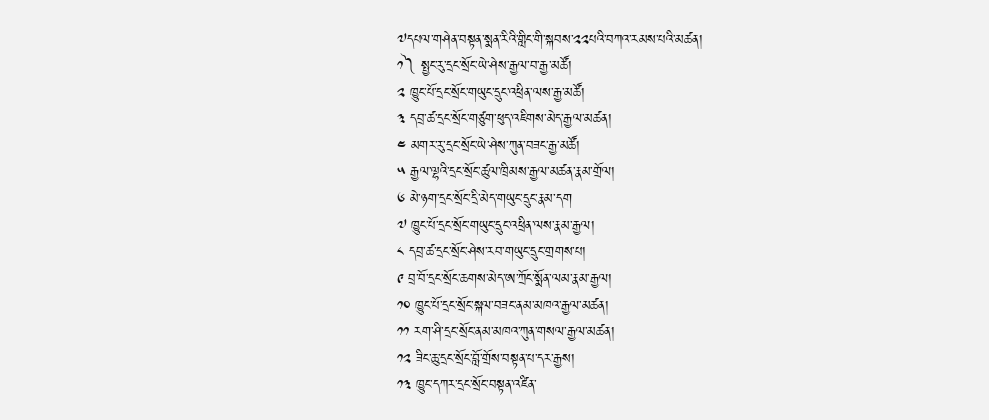༧དཔལ་གཤེན་བསྟན་སྨན་རིའི་གླིང་གི་སྐབས་༢༢པའི་བཀའ་རམས་པའི་མཚན།
༡༽ སྤྱང་རུ་དྲང་སྲོང་ཡེ་ཤེས་རྒྱལ་བ་རྒྱ་མཚོ།
༢ ཁྱུང་པོ་དྲང་སྲོང་གཡུང་དྲུང་འཕྲིན་ལས་རྒྱ་མཚོ།
༣ དབྲ་ཚ་དྲང་སྲོང་གཙུག་ཕུད་འཇིགས་མེད་རྒྱལ་མཚན།
༤ མགར་རུ་དྲང་སྲོང་ཡེ་ཤེས་ཀུན་བཟང་རྒྱ་མཚོ།
༥ རྒྱལ་ལྷའི་དྲང་སྲོང་ཚུལ་ཁྲིམས་རྒྱལ་མཚན་རྣམ་གྲོལ།
༦ མེ་ཉག་དྲང་སྲོང་དྲི་མེད་གཡུང་དྲུང་རྣམ་དག
༧ ཁྱུང་པོ་དྲང་སྲོང་གཡུང་དྲུང་འཕྲིན་ལས་རྣམ་རྒྱལ།
༨ དབྲ་ཚ་དྲང་སྲོང་ཤེས་རབ་གཡུང་དྲུང་གྲགས་པ།
༩ བྲ་བོ་དྲང་སྲོང་ཆགས་མེད་ཨ་ཀྲོང་སྨོན་ལམ་རྣམ་རྒྱལ།
༡༠ ཁྱུང་པོ་དྲང་སྲོང་སྐལ་བཟང་ནམ་མཁའ་རྒྱལ་མཚན།
༡༡ རག་ཤི་དྲང་སྲོང་ནམ་མཁའ་ཀུན་གསལ་རྒྱལ་མཚན།
༡༢ ཟིང་ཆུ་དྲང་སྲོང་བློ་གྲོས་བསྟན་པ་དར་རྒྱས།
༡༣ ཁྱུང་དཀར་དྲང་སྲོང་བསྟན་འཛིན་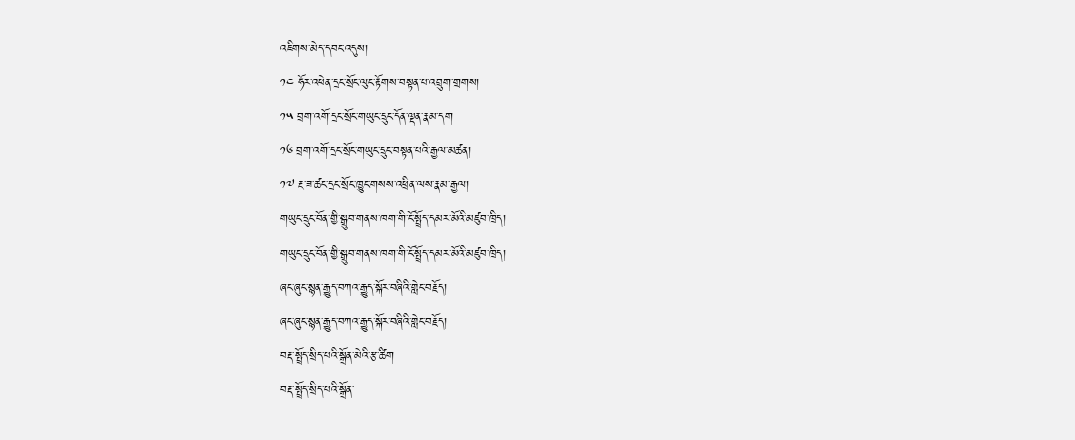འཇིགས་མེད་དབང་འདུས།
༡༤ ཧོར་འཕེན་དྲང་སྲོང་ལུང་རྟོགས་བསྟན་པ་འབྲུག་གྲགས།
༡༥ བྲག་འགོ་དྲང་སྲོང་གཡུང་དྲུང་དོན་ལྡན་རྣམ་དག
༡༦ བྲག་འགོ་དྲང་སྲོང་གཡུང་དྲུང་བསྟན་པའི་རྒྱལ་མཚན།
༡༧ རྔ་ཟ་ཚང་དྲང་སྲོང་ཁྱུང་གསས་འཕྲིན་ལས་རྣམ་རྒྱལ།
གཡུང་དྲུང་བོན་གྱི་སྒྲུབ་གནས་ཁག་གི་ངོ་སྤྲོད་དམར་མོའི་མཛུབ་ཁྲིད།
གཡུང་དྲུང་བོན་གྱི་སྒྲུབ་གནས་ཁག་གི་ངོ་སྤྲོད་དམར་མོའི་མཛུབ་ཁྲིད།
ཞང་ཞུང་སྙན་རྒྱུད་བཀའ་རྒྱུད་སྐོར་བཞིའི་གླེང་བརྗོད།
ཞང་ཞུང་སྙན་རྒྱུད་བཀའ་རྒྱུད་སྐོར་བཞིའི་གླེང་བརྗོད།
བརྡ་སྤྲོད་སྲིད་པའི་སྒྲོན་མེའི་རྩ་ཚིག
བརྡ་སྤྲོད་སྲིད་པའི་སྒྲོན་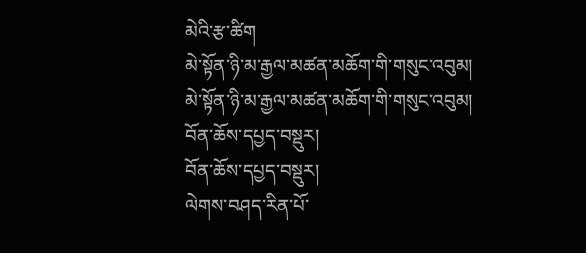མེའི་རྩ་ཚིག
མེ་སྟོན་ཉི་མ་རྒྱལ་མཚན་མཆོག་གི་གསུང་འབུམ།
མེ་སྟོན་ཉི་མ་རྒྱལ་མཚན་མཆོག་གི་གསུང་འབུམ།
བོན་ཆོས་དཔྱད་བསྡུར།
བོན་ཆོས་དཔྱད་བསྡུར།
ལེགས་བཤད་རིན་པོ་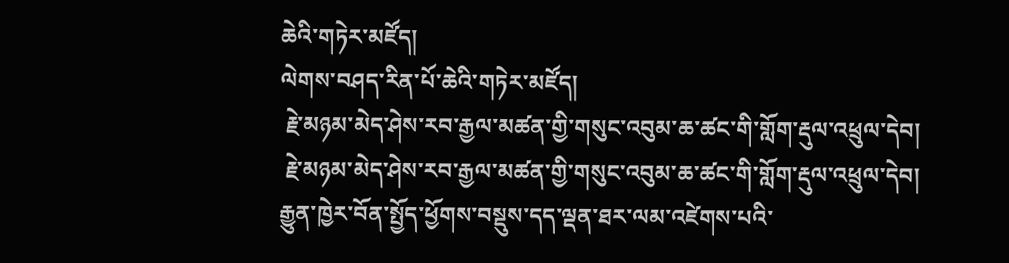ཆེའི་གཏེར་མཛོད།
ལེགས་བཤད་རིན་པོ་ཆེའི་གཏེར་མཛོད།
 རྗེ་མཉམ་མེད་ཤེས་རབ་རྒྱལ་མཚན་གྱི་གསུང་འབུམ་ཆ་ཚང་གི་གློག་རྡུལ་འཕྲུལ་དེབ།
 རྗེ་མཉམ་མེད་ཤེས་རབ་རྒྱལ་མཚན་གྱི་གསུང་འབུམ་ཆ་ཚང་གི་གློག་རྡུལ་འཕྲུལ་དེབ།
རྒྱུན་ཁྱེར་བོན་སྤྱོད་ཕྱོགས་བསྡུས་དད་ལྡན་ཐར་ལམ་འཛེགས་པའི་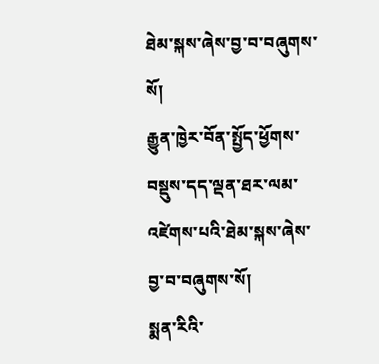ཐེམ་སྐས་ཞེས་བྱ་བ་བཞུགས་སོ།
རྒྱུན་ཁྱེར་བོན་སྤྱོད་ཕྱོགས་བསྡུས་དད་ལྡན་ཐར་ལམ་འཛེགས་པའི་ཐེམ་སྐས་ཞེས་བྱ་བ་བཞུགས་སོ།
སྨན་རིའི་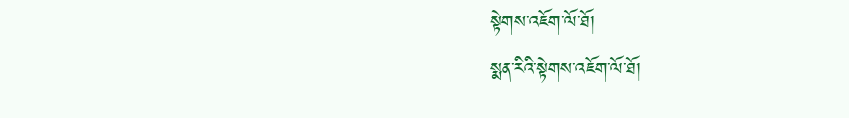སྟེགས་འཇོག་ལོ་ཐོ།
སྨན་རིའི་སྟེགས་འཇོག་ལོ་ཐོ།